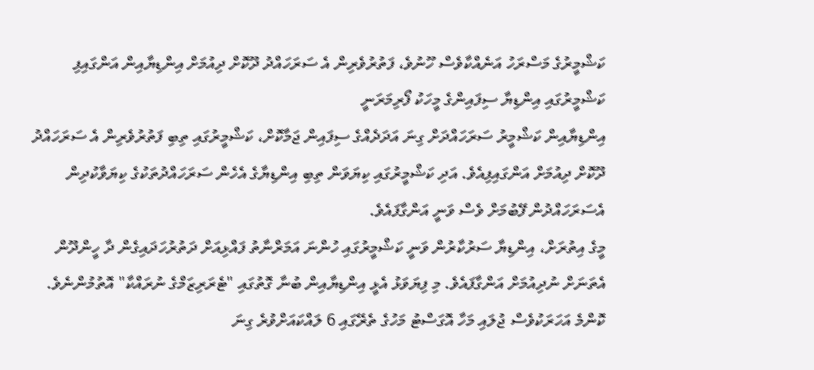ކަޝްމީރުގެ މަސްރަހު އަނެއްކާވެސް ހޫނުވެ، ފަތުރުވެރިން އެ ސަރަހައްދު ދޫކޮށް ދިއުމަށް އިންޑިޔާއިން އަންގައިފި
ކަޝްމީރުގައި އިންޑިޔާ ސިފައިންގެ މީހަކު ފޯރިމަރަނީ
އިންޑިޔާއިން ކަޝްމީރު ސަރަހައްދަށް ގިނަ އަދަދެއްގެ ސިފައިން ޖަމާކޮށް، ކަޝްމީރުގައި ތިބި ފަތުރުވެރިން އެ ސަރަހައްދު ދޫކޮށް ދިއުމަށް އަންގައިފިއެވެ. އަދި ކަޝްމީރުގައި ކިޔަވަން ތިބި އިންޑިޔާގެ އެހެން ސަރަހައްދުތަކުގެ ކިޔަވާކުދިން އެސަރަހައްދުން ފޭބުމަށް ވެސް ވަނީ އަންގާފައެވެ.
މީގެ އިތުރަށް، އިންޑިޔާ ސަރުކާރުން ވަނީ ކަޝްމީރުގައި ހުންނަ އަމަރްނާތު ފައްޅިއަށް ދަތުރުހަދައިގެން ދާ ހީންދޫން އެތަނަށް ނުދިއުމަށް އަންގާފައެވެ. މި ފިޔަވަޅު އެޅީ އިންޑިޔާއިން ބުނާ ގޮތުގައި "ޓެރަރިޒަމްގެ ނުރައްކާ" އޮތުމުންނެވެ. ކޮންމެ އަހަރަކުވެސް ޖުލައި މަހާ އޮގަސްޓު މަހުގެ ތެރޭގައި 6 ލައްކައަށްވުރެ ގިނަ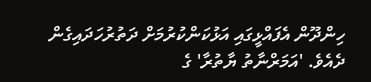ހިންދޫން އެފައްޅީގައި އަޅުކަންކުރުމަށް ދަތުރުހަދައިގެން ދެއެވެ. 'އަމަރްނާތު ޔާތުރާ' ގެ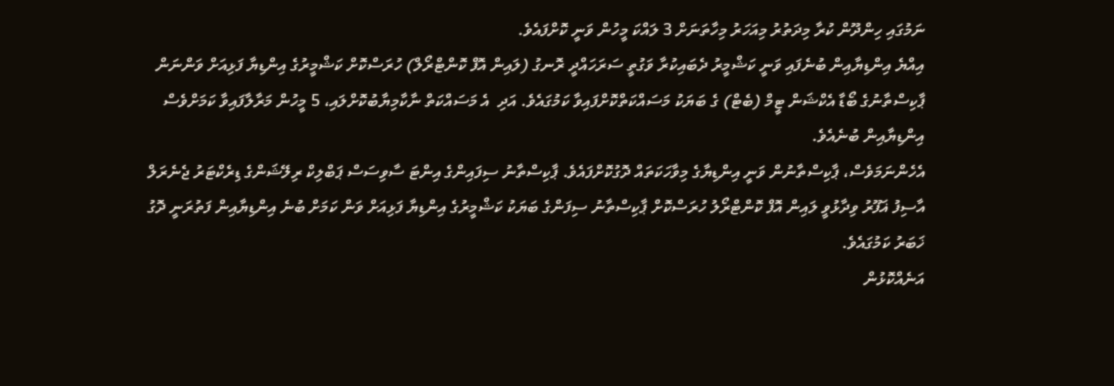ނަމުގައި ހިންދޫން ކުރާ މިދަތުރު މިއަހަރު މިހާތަނަށް 3 ލައްކަ މީހުން ވަނީ ކޮށްފައެވެ.
އިއްޔެ އިންޑިޔާއިން ބުނެފައި ވަނީ ކަޝްމީރު ދެބައިކުރާ ވަގުތީ ސަރަހައްދީ ރޮނގު (ލައިން އޮފް ކޮންޓްރޯލް) ހުރަސްކޮށް ކަޝްމީރުގެ އިންޑިޔާ ފަޅިއަށް ވަންނަން ޕާކިސްތާނުގެ ބޯޑާ އެކްޝަން ޓީމް (ބެޓް) ގެ ބަޔަކު މަސައްކަތްކޮށްފައިވާ ކަމުގައެވެ. އަދި  އެ މަސައްކަތް ނާކާމިޔާބުކޮށްލައި، 5 މީހުން މަރާލާފައިވާ ކަމަށްވެސް އިންޑިޔާއިން ބުނެއެވެ.
އެހެންނަމަވެސް، ޕާކިސްތާނުން ވަނީ އިންޑިޔާގެ މިވާހަކަތައް ދޮގުކޮށްފައެވެ. ޕާކިސްތާނު ސިފައިންގެ އިންޓަ ސާވިސަސް ޕަބްލިކް ރިލޭޝަންގެ ޑިރެކްޓަރު ޖެނެރަލް އާސިފު ޣަފޫރު ވިދާޅުވީ ލައިން އޮފް ކޮންޓްރޯލު ހުރަސްކޮށް ޕާކިސްތާނު ސިފަންގެ ބަޔަކު ކަޝްމީރުގެ އިންޑިޔާ ފަޅިއަށް ވަން ކަމަށް ބުނެ އިންޑިޔާއިން ފަތުރަނީ ދޮގު ޚަބަރު ކަމުގައެވެ.
އަނެއްކޮޅުން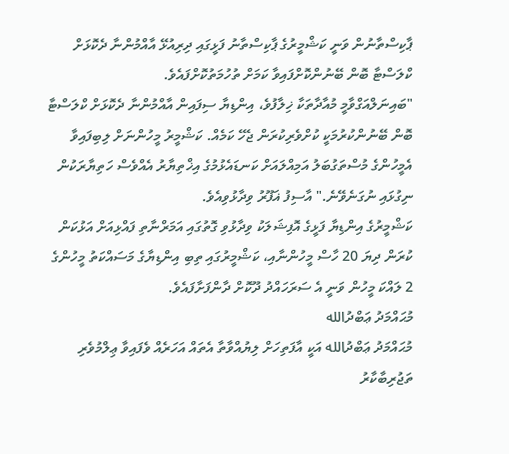ޕާކިސްތާނުން ވަނީ ކަޝްމީރުގެ ޕާކިސްތާނު ފަޅީގައި ދިރިއުޅޭ އާއްމުންނާ ދެކޮޅަށް ކްލަސްޓާ ބޮން ބޭނުންކޮށްފައިވާ ކަމަށް ތުހުމަތުކޮށްފައެވެ.
"ބައިނަލްއަގްވާމީ މުއާދާތަކާ ޚިލާފުވެ، އިންޑިޔާ ސިފައިން އާއްމުންނާ ދެކޮޅަށް ކްލަސްޓާ ބޮން ބޭނުންކުރުމަކީ ކުށްވެރިކުރަން ޖެހޭ ކަމެއް. ކަޝްމީރު މީހުންނަށް ލިބިފައިވާ އެމީހުންގެ މުސްތަގުބަލު އަމިއްލައަށް ކަނޑައެޅުމުގެ އިޚްތިޔާރު އެއްވެސް ހަތިޔާރަކުން ނިގުޅައި ނުގަނެވޭނެ." އާސިފު ޣަފޫރު ވިދާޅުވިއެވެ.
ކަޝްމީރުގެ އިންޑިޔާ ފަޅީގެ އޮފިޝަލަކު ވިދާޅުވި ގޮތުގައި އަމަރްނާތި ފައްޅިއަށް އަޅުކަން ކުރަން ދިޔަ 20 ހާސް މީހުންނާއި، ކަޝްމީރުގައި ތިބި އިންޑިޔާގެ މަސައްކަތު މީހުންގެ 2 ލައްކަ މީހުން ވަނީ އެ ސަރަހައްދު ދޫކޮށް ދާންފަށާފައެވެ.
މުޙައްމަދު ޢަބްދުالله
މުޙައްމަދު ޢަބްދުالله އަކީ އާފަތިހަށް ލިޔުއްވާތާ އެތައް އަހަރެއް ވެފައިވާ ޢިލްމުވެރި ތަޖުރިބާކާރު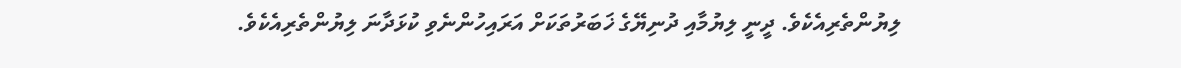ލިޔުންތެރިއެކެވެ. ދީނީ ލިޔުމާއި ދުނިޔޭގެ ޚަބަރުތަކަށް އަރައިހުންނެވި ކުޅަދާނަ ލިޔުންތެރިއެކެވެ.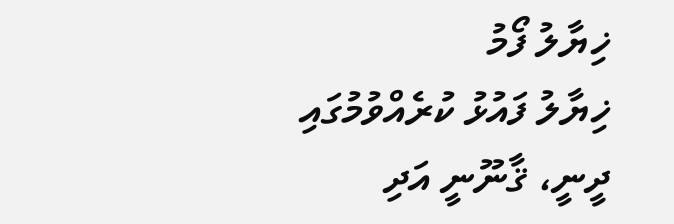ޚިޔާލު ފޯމު
ޚިޔާލު ފައުޅު ކުރެއްވުމުގައި ދީނީ، ޤާނޫނީ އަދި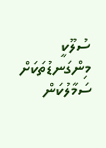ސުލޫކީ މިންގަނޑުތަކަށް ސަމާލުކަން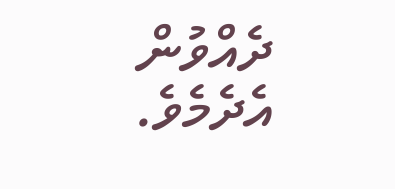ދެއްވުން އެދެމެވެ.